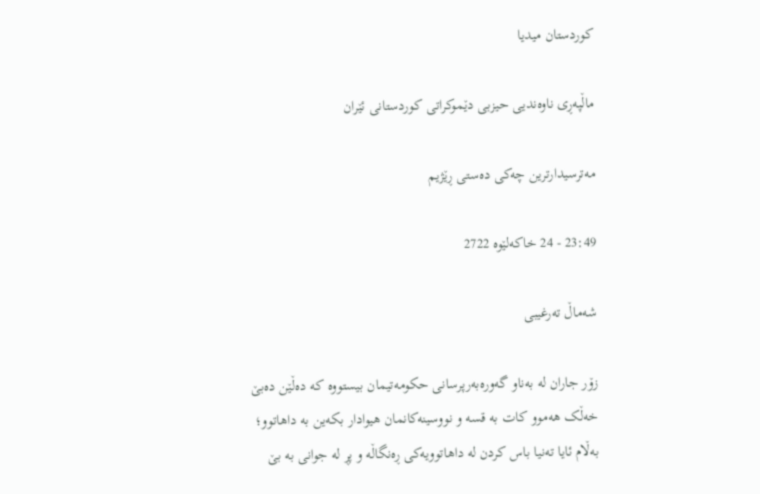کوردستان میدیا

ماڵپەڕی ناوەندیی حیزبی دێموکراتی کوردستانی ئێران

مەترسیدارترین چەکی دەستی ڕێژیم

23:49 - 24 خاکەلێوه 2722

شەماڵ تەرغیبی

زۆر جاران لە بەناو گەورەبەرپرسانی حکومەتیمان بیستووە کە دەڵێن دەبێ خەڵک هەموو کات بە قسە و نووسینەکانمان هیوادار بکەین بە داهاتوو؛ بەڵام ئایا تەنیا باس کردن لە داهاتوویەکی ڕەنگاڵە و پڕ لە جوانی بە بێ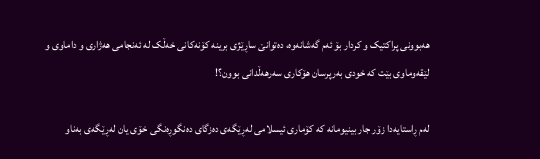هەبوونی پراکتیک و کردار بۆ ئەم گەشانەوە، دەتوانێ ساڕێژی برینە کۆنەکانی خەڵک لە ئەنجامی هەژاری و داماوی و لێقەوماوی بێت کە خودی بەرپرسان هۆکاری سەرهەڵدانی بوون؟!

لەم ڕاستایەدا زۆر جار بینیومانە کە کۆماری ئیسلامی لەڕێگەی دەزگای دەنگوڕەنگی خۆی یان لەڕێگەی بەناو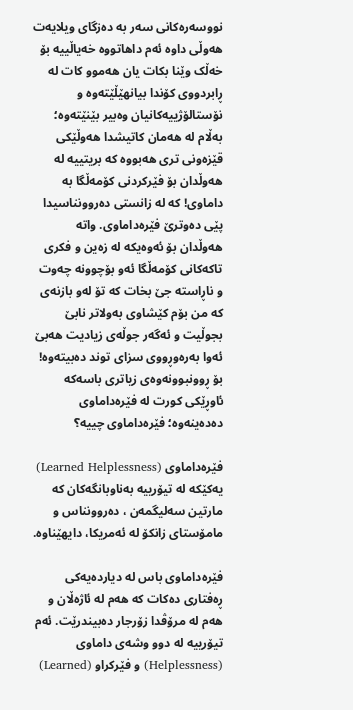نووسەرەکانی سەر بە دەزگای ویلایەت هەوڵی داوە ئەم داهاتووە خەیاڵییە بۆ خەڵک وێنا بکات یان هەموو کات لە ڕابردووی کۆندا بیانهێڵێتەوە و نۆستالۆژییەکانیان وەبیر بێنێتەوە؛ بەڵام لە هەمان کاتیشدا هەوڵێکی قێزەونی تری هەبووە کە بریتییە لە هەوڵدان بۆ فێرکردنی کۆمەڵگا بە داماوی! کە لە زانستی دەروونناسیدا پێی دەوترێ فێرەداماوی. واتە هەوڵدان بۆ ئەوەیکە لە زەین و فکری تاکەکانی کۆمەڵگا ئەو بۆچوونە چەوت و ناڕاستە جێ بخات کە تۆ لەو بازنەی کە من بۆم کێشاوی بەولاتر نابێ بجوڵیت و ئەگەر جوڵەی زیادیت هەبێ ئەوا بەرەوڕووی سزای توند دەبیتەوە! بۆ ڕوونبوونەوەی زیاتری باسەکە ئاوڕێکی کورت لە فێرەداماوی دەدەینەوە؛ فێرەداماوی چییە؟

فێرەداماوی (Learned Helplessness) یەکێکە لە تیۆرییە بەناوبانگەکان کە مارتین سەلیگمەن ، دەروونناس و مامۆستای زانکۆ لە ئەمریکا، دایهێناوە.

فێرەداماوی باس لە دیاردەیەکی ڕەفتاری دەکات کە هەم لە ئاژەڵان و هەم لە مرۆڤدا زۆرجار دەبیندرێت. ئەم تیۆرییە لە دوو وشەی داماوی (Helplessness) و فێرکراو (Learned)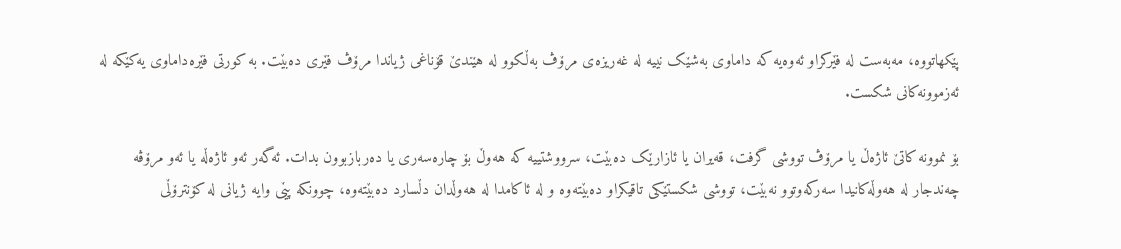پێکهاتووە، مەبەست لە فێرکراو ئەوەیە کە داماوی بەشێک نییە لە غەریزەی مرۆڤ بەڵکوو لە هێندێ قۆناغی ژیاندا مرۆڤ فێری دەبێت. بە کورتی فێرەداماوی یەکێکە لە ئەزموونەکانی شکست.

بۆ نموونە کاتێ ئاژەڵ یا مرۆڤ تووشی گرفت، قەیران یا ئازارێک دەبێت، سرووشتییە کە هەوڵ بۆ چارەسەری یا دەربازبوون بدات. ئەگەر ئەو ئاژەڵە یا ئەو مرۆڤە چەندجار لە هەوڵەکانیدا سەرکەوتوو نەبێت، تووشی شکستێکی تاقیکراو دەبێتەوە و لە ئاکامدا لە هەوڵدان دڵسارد دەبێتەوە، چوونکە پێی وایە ژیانی لە کۆنترۆڵی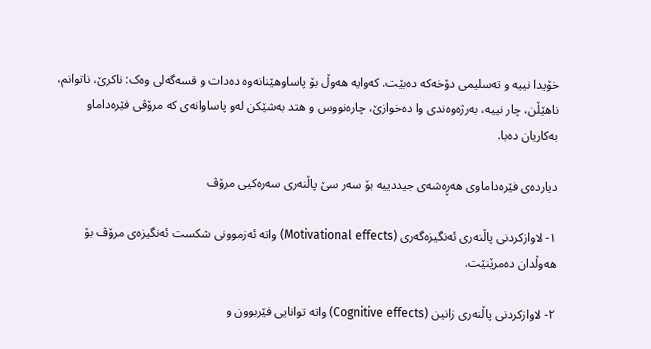خۆیدا نییە و تەسلیمی دۆخەکە دەبێت. کەوایە هەوڵ بۆ پاساوهێنانەوە دەدات و قسەگەلی وەک: ناکرێ، ناتوانم، ناهێڵن، چار نییە، بەرژەوەندی وا دەخوازێ، چارەنووس و هتد بەشێکن لەو پاساوانەی کە مرۆڤی فێرەداماو بەکاریان دەبا.

دیاردەی فێرەداماوی هەڕەشەی جیددییە بۆ سەر سێ پاڵنەری سەرەکیی مرۆڤ

١- لاوازکردنی پاڵنەری ئەنگیزەگەری (Motivational effects) واتە ئەزموونی شکست ئەنگیزەی مرۆڤ بۆ هەوڵدان دەمرێنێت.

٢- لاوازکردنی پاڵنەری زانین (Cognitive effects) واتە توانایی فێربوون و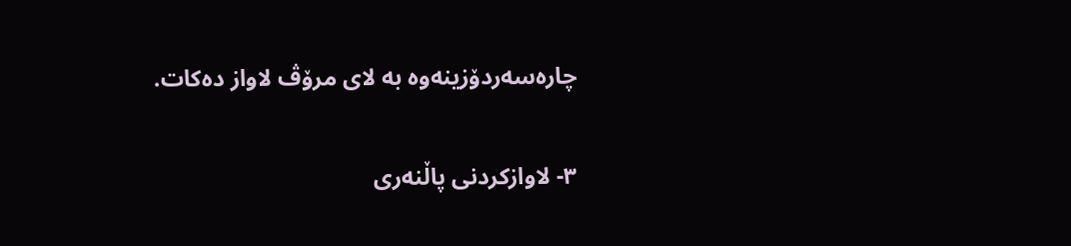چارەسەردۆزینەوە بە لای مرۆڤ لاواز دەکات.

٣- لاوازکردنی پاڵنەری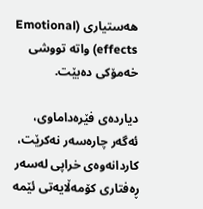هەستیاری (Emotional effects) واتە تووشی خەمۆکی دەبێت.

دیاردەی فێرەداماوی، ئەگەر چارەسەر نەکرێت، کاردانەوەی خراپی لەسەر ڕەفتاری کۆمەڵایەتی ئێمە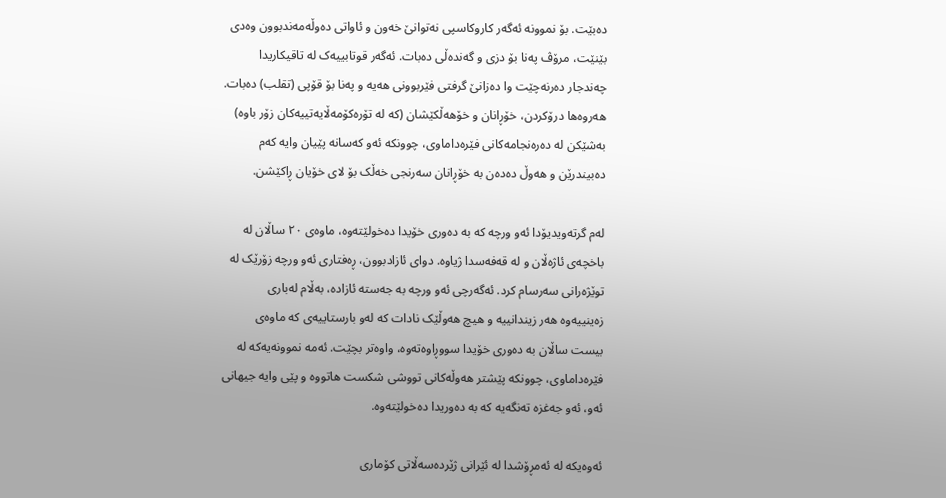دەبێت. بۆ نموونە ئەگەر کاروکاسپی نەتوانێ خەون و ئاواتی دەوڵەمەندبوون وەدی بێنێت، مرۆڤ پەنا بۆ دزی و گەندەڵی دەبات. ئەگەر قوتابییەک لە تاقیکاریدا چەندجار دەرنەچێت وا دەزانێ گرفتی فێربوونی هەیە و پەنا بۆ قۆپی (تقلب) دەبات. هەروەها درۆکردن، خۆڕانان و خۆهەڵکێشان (کە لە تۆرەکۆمەڵایەتییەکان زۆر باوە) بەشێکن لە دەرەنجامەکانی فێرەداماوی، چوونکە ئەو کەسانە پێیان وایە کەم دەبیندرێن و هەوڵ دەدەن بە خۆڕانان سەرنجی خەڵک بۆ لای خۆیان ڕاکێشن.

لەم گرتەویدیۆدا ئەو ورچە کە بە دەوری خۆیدا دەخولێتەوە، ماوەی ٢٠ ساڵان لە باخچەی ئاژەڵان و لە قەفەسدا ژیاوە. دوای ئازادبوون، ڕەفتاری ئەو ورچە زۆرێک لە توێژەرانی سەرسام کرد. ئەگەرچی ئەو ورچە بە جەستە ئازادە، بەڵام لەباری زەینییەوە هەر زیندانییە و هیچ هەوڵێک نادات کە لەو بارستاییەی کە ماوەی بیست ساڵان بە دەوری خۆیدا سووڕاوەتەوە، واوەتر بچێت. ئەمە نموونەیەکە لە فێرەداماوی، چوونکە پێشتر هەوڵەکانی تووشی شکست هاتووە و پێی وایە جیهانی ئەو، ئەو جەغزە تەنگەیە کە بە دەوریدا دەخولێتەوە.

ئەوەیکە لە ئەمڕۆشدا لە ئێرانی ژێردەسەڵاتی کۆماری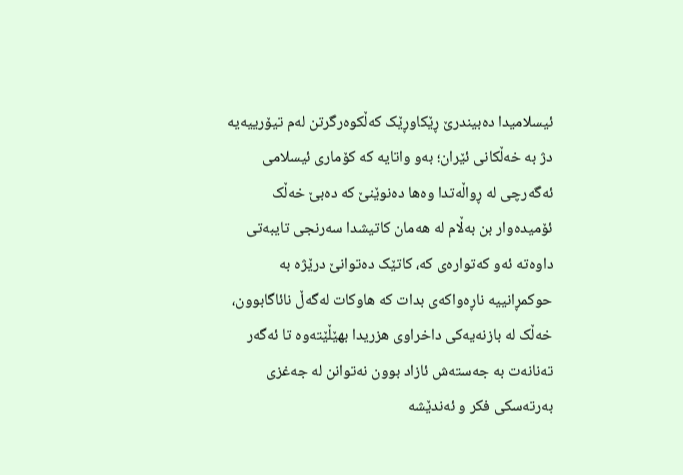ئیسلامیدا دەبیندرێ ڕێکاوڕێک کەڵکوەرگرتن لەم تیۆرییەیە دژ بە خەڵکانی ئێران؛ بەو واتایە کە کۆماری ئیسلامی ئەگەرچی لە ڕواڵەتدا وەها دەنوێنێ کە دەبێ خەڵک ئۆمیدەوار بن بەڵام لە هەمان کاتیشدا سەرنجی تایبەتی داوەتە ئەو کەتوارەی کە، کاتێک دەتوانێ درێژە بە حوکمڕانییە ناڕەواکەی بدات کە هاوکات لەگەڵ نائاگابوون، خەڵک لە بازنەیەکی داخراوی هزریدا بهێڵێتەوە تا ئەگەر تەنانەت بە جەستەش ئازاد بوون نەتوانن لە جەغزی بەرتەسکی فکر و ئەندێشە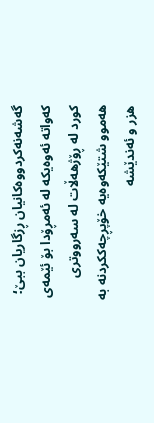گەشەنەکردووەکانیان ڕزگاریان ببێ؛ کەواتە ئەوەیکە لە ئەمڕۆدا بۆ ئێمەی کورد لە ڕۆژهەڵات لە سەرووتری هەموو شتێکەوەیە خۆپڕچەککردنە بە هزر و ئەندێشە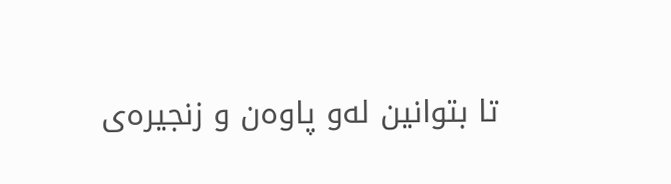تا بتوانین لەو پاوەن و زنجیرەی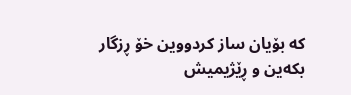کە بۆیان ساز کردووین خۆ ڕزگار بکەین و ڕێژیمیش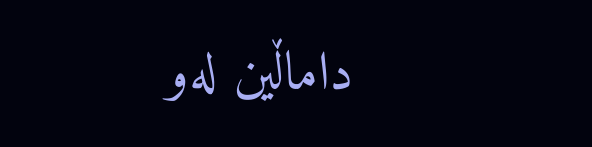داماڵین لەو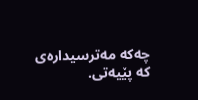چەکە مەترسیدارەی کە پێیەتی.